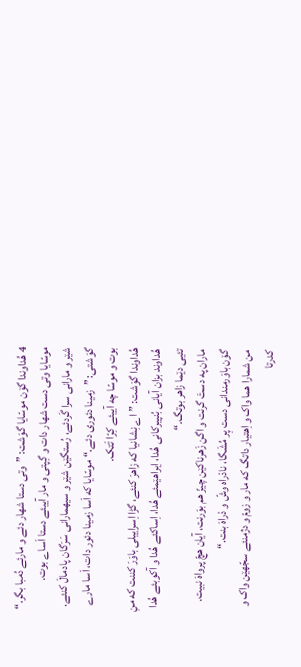4 هُداوندا گۆن موسّایا گوَشت: ”وتی دستا شهار دئے و مارئے دُمبا بگر.“ موسّایا وتی دست شهار دات و گِپتی و مار آییئے دستا اَساے بوت.
شێر و مارانی سرا گَردئے، رُستگێن شێر و سیهمارانی سَرَگان پادمالَ کنئے.
گوَشتی: ”زمینا دئوری دئے.“ موسّایا که اَسا زمینا دئور دات، اَسا مارے بوت و موسّا چه آییئے کِرّا تَتک.
هُداوندا گوَشت: ”اے نِشانیا که زاهرَ کنئے، گڑا اِسراییلی باوَرَ کننت که منِ هُداوند بزان آیانی بُنپیرکانی هُدا، اِبراهێمئے هُدا، اِساکئے هُدا و آکوبئے هُدا تئیی دێما زاهر بوتگ.“
ماران په دستَ گرنت و اگن زَهرناکێن چیزّ هم بوَرنت، آیان هچّ پرواهَ نبیت. گۆن باوَرمندانی دست پِر مُشَگا، نادْراه وشّ و دْراهَ بنت.“
من شمارا هما واک و اِهتیار داتگ که مار و زومّ و دژمنئے سجّهێن واک و کدرتا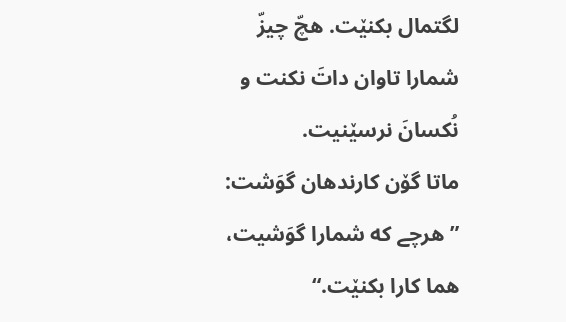لگتمال بکنێت. هچّ چیزّ شمارا تاوان داتَ نکنت و نُکسانَ نرسێنیت.
ماتا گۆن کارندهان گوَشت: ”هرچے که شمارا گوَشیت، هما کارا بکنێت.“